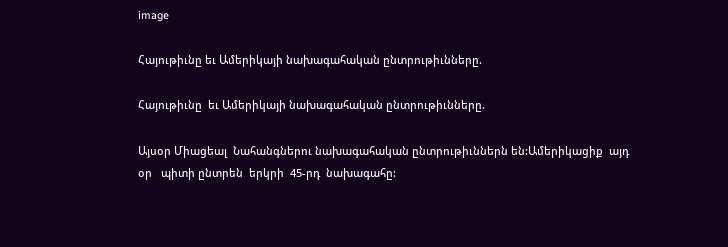image

Հայութիւնը եւ Ամերիկայի նախագահական ընտրութիւնները.

Հայութիւնը  եւ Ամերիկայի նախագահական ընտրութիւնները.

Այսօր Միացեալ  Նահանգներու նախագահական ընտրութիւններն են:Ամերիկացիք  այդ օր   պիտի ընտրեն  երկրի  45-րդ  նախագահը: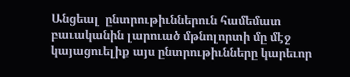Անցեալ  ընտրութիւններուն համեմատ բաւականին լարուած մթնոլորտի մը մէջ   կայացուելիք այս ընտրութիւնները կարեւոր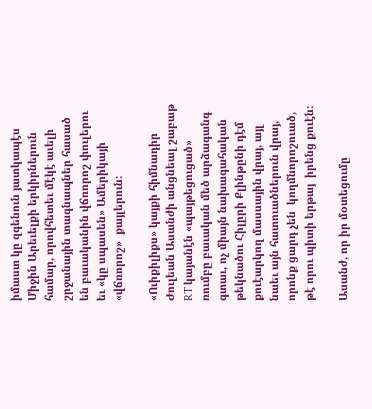իմաստ կը զգենուն յատկապէս Միջին Արեւելքի երկիրներուն համար, որովհետեւ մէկէ աւելի շրջանային տագնապներ հասած են բաւականին վճռորոշ փուլերու եւ «կը սպասեն» Ամերիկայի «վճռորոշ»  քայլերուն:

«Ուիքիլիքս» կայքի հիմնադիր Ժուլեան Ասանժի անցնեալ շաբաթ RT կայանէն «պայթեցուցած» ռումբը բաւական մեծ արձագանգ գտաւ, ոչ միայն նախագահական թեկնածու Հիլըրի Քլինթընի դէմ քուէարկող մասսային վրայ, այլ նաեւ այն հատուածներուն վրայ, որոնք ցարդ չեն  կողմնորոշուած, թէ որու պիտի երթայ  իրենց քուէն:

Ասանժ, որ իր մօտեցումը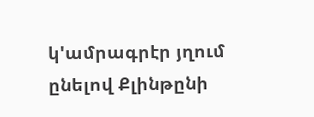կ'ամրագրէր յղում ընելով Քլինթընի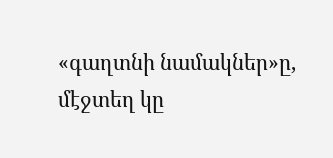«գաղտնի նամակներ»ը,   մէջտեղ կը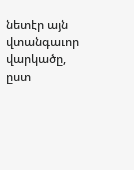նետէր այն վտանգաւոր վարկածը, ըստ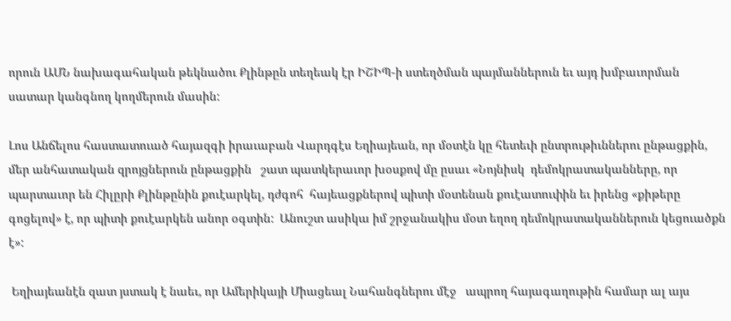որուն ԱՄՆ նախագահական թեկնածու Քլինթըն տեղեակ էր ԻՇԻՊ-ի ստեղծման պայմաններուն եւ այդ խմբաւորման  սատար կանգնող կողմերուն մասին:

Լոս Անճելոս հաստատուած հայազգի իրաւաբան Վարդգէս Եղիայեան, որ մօտէն կը հետեւի ընտրութիւններու ընթացքին, մեր անհատական զրոյցներուն ընթացքին   շատ պատկերաւոր խօսքով մը ըսաւ «Նոյնիսկ  դեմոկրատականները, որ  պարտաւոր են Հիլըրի Քլինթընին քուէարկել, դժգոհ  հայեացքներով պիտի մօտենան քուէատուփին եւ իրենց «քիթերը գոցելով» է, որ պիտի քուէարկեն անոր օգտին:  Անուշտ ասիկա իմ շրջանակիս մօտ եղող դեմոկրատականներուն կեցուածքն է»:

 Եղիայեանէն զատ յստակ է նաեւ, որ Ամերիկայի Միացեալ Նահանգներու մէջ   ապրող հայագաղութին համար ալ այս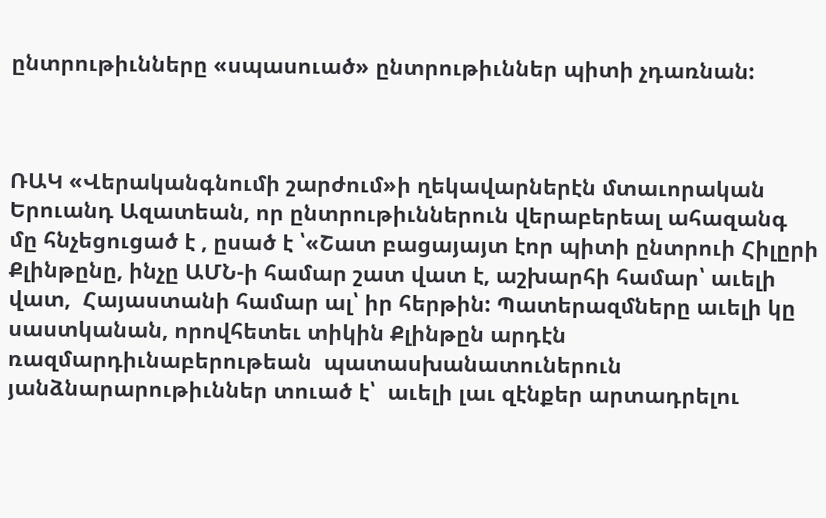ընտրութիւնները «սպասուած» ընտրութիւններ պիտի չդառնան:



ՌԱԿ «Վերականգնումի շարժում»ի ղեկավարներէն մտաւորական Երուանդ Ազատեան, որ ընտրութիւններուն վերաբերեալ ահազանգ մը հնչեցուցած է , ըսած է ՝«Շատ բացայայտ էոր պիտի ընտրուի Հիլըրի Քլինթընը, ինչը ԱՄՆ-ի համար շատ վատ է, աշխարհի համար՝ աւելի վատ,  Հայաստանի համար ալ՝ իր հերթին: Պատերազմները աւելի կը սաստկանան, որովհետեւ տիկին Քլինթըն արդէն ռազմարդիւնաբերութեան  պատասխանատուներուն  յանձնարարութիւններ տուած է՝  աւելի լաւ զէնքեր արտադրելու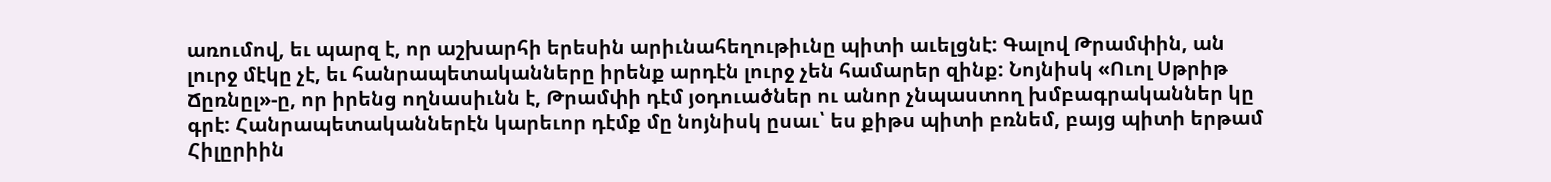առումով, եւ պարզ է, որ աշխարհի երեսին արիւնահեղութիւնը պիտի աւելցնէ: Գալով Թրամփին, ան  լուրջ մէկը չէ, եւ հանրապետականները իրենք արդէն լուրջ չեն համարեր զինք: Նոյնիսկ «Ուոլ Սթրիթ Ճըռնըլ»-ը, որ իրենց ողնասիւնն է, Թրամփի դէմ յօդուածներ ու անոր չնպաստող խմբագրականներ կը գրէ: Հանրապետականներէն կարեւոր դէմք մը նոյնիսկ ըսաւ՝ ես քիթս պիտի բռնեմ, բայց պիտի երթամ Հիլըրիին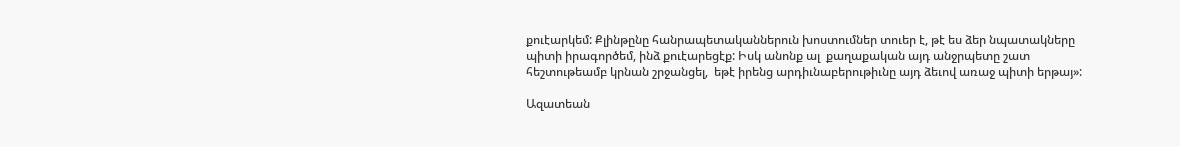քուէարկեմ: Քլինթընը հանրապետականներուն խոստումներ տուեր է, թէ ես ձեր նպատակները պիտի իրագործեմ, ինձ քուէարեցէք: Իսկ անոնք ալ  քաղաքական այդ անջրպետը շատ հեշտութեամբ կրնան շրջանցել,  եթէ իրենց արդիւնաբերութիւնը այդ ձեւով առաջ պիտի երթայ»:

Ազատեան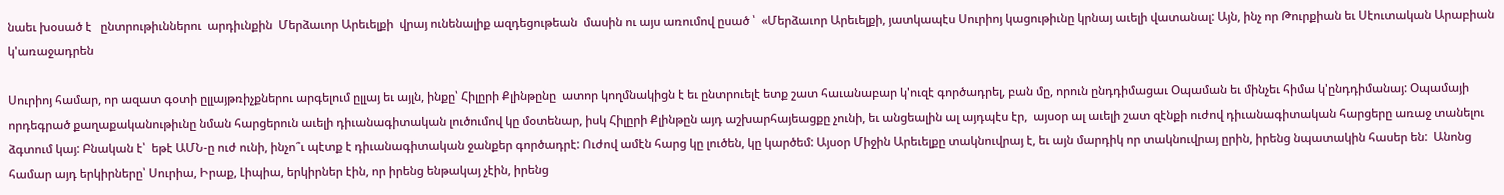նաեւ խօսած է   ընտրութիւններու  արդիւնքին  Մերձաւոր Արեւելքի  վրայ ունենալիք ազդեցութեան  մասին ու այս առումով ըսած ՝  «Մերձաւոր Արեւելքի, յատկապէս Սուրիոյ կացութիւնը կրնայ աւելի վատանալ: Այն, ինչ որ Թուրքիան եւ Սէուտական Արաբիան կ'առաջադրեն

Սուրիոյ համար, որ ազատ գօտի ըլլայթռիչքներու արգելում ըլլայ եւ այլն, ինքը՝ Հիլըրի Քլինթընը  ատոր կողմնակիցն է եւ ընտրուելէ ետք շատ հաւանաբար կ'ուզէ գործադրել, բան մը, որուն ընդդիմացաւ Օպաման եւ մինչեւ հիմա կ'ընդդիմանայ: Օպամայի որդեգրած քաղաքականութիւնը նման հարցերուն աւելի դիւանագիտական լուծումով կը մօտենար, իսկ Հիլըրի Քլինթըն այդ աշխարհայեացքը չունի, եւ անցեալին ալ այդպէս էր,  այսօր ալ աւելի շատ զէնքի ուժով դիւանագիտական հարցերը առաջ տանելու ձգտում կայ: Բնական է՝  եթէ ԱՄՆ-ը ուժ ունի, ինչո՞ւ պէտք է դիւանագիտական ջանքեր գործադրէ: Ուժով ամէն հարց կը լուծեն, կը կարծեմ: Այսօր Միջին Արեւելքը տակնուվրայ է, եւ այն մարդիկ որ տակնուվրայ ըրին, իրենց նպատակին հասեր են:  Անոնց համար այդ երկիրները՝ Սուրիա, Իրաք, Լիպիա, երկիրներ էին, որ իրենց ենթակայ չէին, իրենց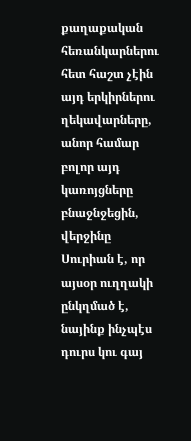քաղաքական հեռանկարներու հետ հաշտ չէին այդ երկիրներու ղեկավարները, անոր համար բոլոր այդ կառոյցները բնաջնջեցին, վերջինը Սուրիան է, որ այսօր ուղղակի ընկղմած է, նայինք ինչպէս դուրս կու գայ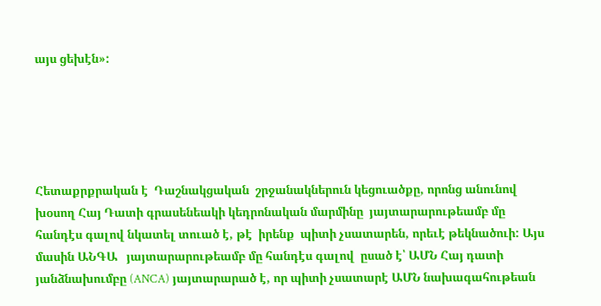այս ցեխէն»:





Հետաքրքրական է  Դաշնակցական  շրջանակներուն կեցուածքը, որոնց անունով խօսող Հայ Դատի գրասենեակի կեդրոնական մարմինը  յայտարարութեամբ մը հանդէս գալով նկատել տուած է, թէ  իրենք  պիտի չսատարեն, որեւէ թեկնածուի: Այս մասին ԱՆԳԱ   յայտարարութեամբ մը հանդէս գալով  ըսած է՝ ԱՄՆ Հայ դատի յանձնախումբը (ANCA) յայտարարած է, որ պիտի չսատարէ ԱՄՆ նախագահութեան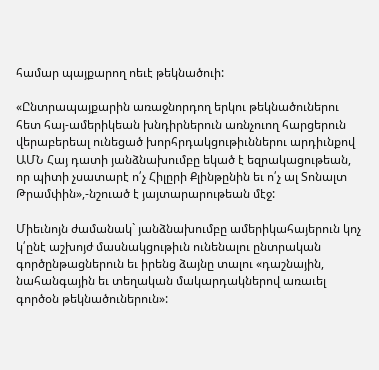համար պայքարող ոեւէ թեկնածուի:

«Ընտրապայքարին առաջնորդող երկու թեկնածուներու հետ հայ-ամերիկեան խնդիրներուն առնչուող հարցերուն վերաբերեալ ունեցած խորհրդակցութիւններու արդիւնքով ԱՄՆ Հայ դատի յանձնախումբը եկած է եզրակացութեան, որ պիտի չսատարէ ո՛չ Հիլըրի Քլինթընին եւ ո՛չ ալ Տոնալտ Թրամփին»,-նշուած է յայտարարութեան մէջ:

Միեւնոյն ժամանակ` յանձնախումբը ամերիկահայերուն կոչ կ՛ընէ աշխոյժ մասնակցութիւն ունենալու ընտրական գործընթացներուն եւ իրենց ձայնը տալու «դաշնային, նահանգային եւ տեղական մակարդակներով առաւել գործօն թեկնածուներուն»: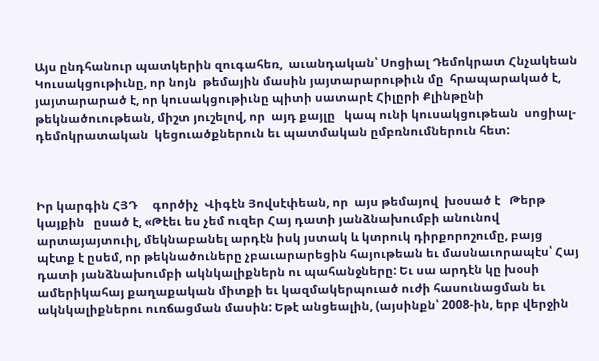Այս ընդհանուր պատկերին զուգահեռ,  աւանդական՝ Սոցիալ Դեմոկրատ Հնչակեան Կուսակցութիւնը, որ նոյն  թեմային մասին յայտարարութիւն մը  հրապարակած է,  յայտարարած է, որ կուսակցութիւնը պիտի սատարէ Հիլըրի Քլինթընի  թեկնածուութեան, միշտ յուշելով, որ  այդ քայլը   կապ ունի կուսակցութեան  սոցիալ- դեմոկրատական  կեցուածքներուն եւ պատմական ըմբռնումներուն հետ:



Իր կարգին ՀՅԴ     գործիչ  Վիգէն Յովսէփեան, որ  այս թեմայով  խօսած է   Թերթ կայքին   ըսած է, «Թէեւ ես չեմ ուզեր Հայ դատի յանձնախումբի անունով արտայայտուիլ, մեկնաբանել արդէն իսկ յստակ և կտրուկ դիրքորոշումը, բայց պէտք է ըսեմ, որ թեկնածուները չբաւարարեցին հայութեան եւ մասնաւորապէս՝ Հայ դատի յանձնախումբի ակնկալիքներն ու պահանջները: Եւ սա արդէն կը խօսի ամերիկահայ քաղաքական միտքի եւ կազմակերպուած ուժի հասունացման եւ ակնկալիքներու ուռճացման մասին: Եթէ անցեալին, (այսինքն՝ 2008-ին, երբ վերջին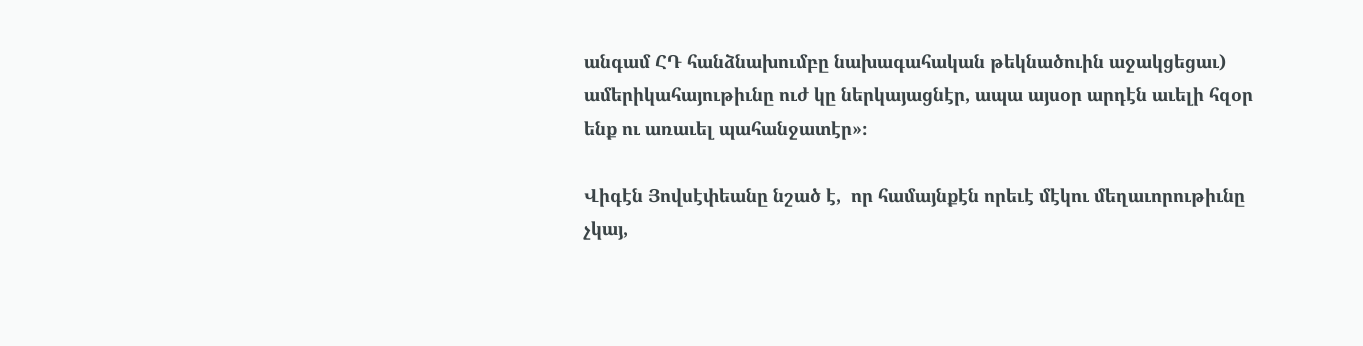անգամ ՀԴ հանձնախումբը նախագահական թեկնածուին աջակցեցաւ) ամերիկահայութիւնը ուժ կը ներկայացնէր, ապա այսօր արդէն աւելի հզօր ենք ու առաւել պահանջատէր»։

Վիգէն Յովսէփեանը նշած է,  որ համայնքէն որեւէ մէկու մեղաւորութիւնը չկայ,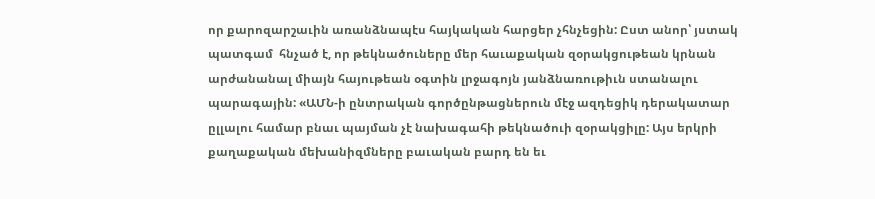որ քարոզարշաւին առանձնապէս հայկական հարցեր չհնչեցին: Ըստ անոր՝ յստակ պատգամ  հնչած է, որ թեկնածուները մեր հաւաքական զօրակցութեան կրնան արժանանալ միայն հայութեան օգտին լրջագոյն յանձնառութիւն ստանալու պարագային: «ԱՄՆ-ի ընտրական գործընթացներուն մէջ ազդեցիկ դերակատար ըլլալու համար բնաւ պայման չէ նախագահի թեկնածուի զօրակցիլը: Այս երկրի քաղաքական մեխանիզմները բաւական բարդ են եւ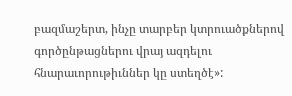բազմաշերտ, ինչը տարբեր կտրուածքներով գործընթացներու վրայ ազդելու հնարաւորութիւններ կը ստեղծէ»: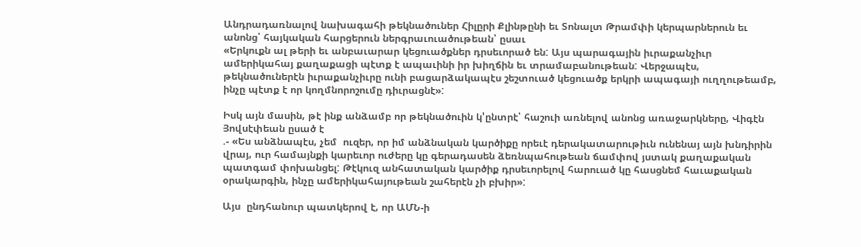Անդրադառնալով նախագահի թեկնածուներ Հիլըրի Քլինթընի եւ Տոնալտ Թրամփի կերպարներուն եւ անոնց՝ հայկական հարցերուն ներգրաւուածութեան՝ ըսաւ
«Երկուքն ալ թերի եւ անբաւարար կեցուածքներ դրսեւորած են: Այս պարագային իւրաքանչիւր ամերիկահայ քաղաքացի պէտք է ապաւինի իր խիղճին եւ տրամաբանութեան: Վերջապէս, թեկնածուներէն իւրաքանչիւրը ունի բացարձակապէս շեշտուած կեցուածք երկրի ապագայի ուղղութեամբ, ինչը պէտք է որ կողմնորոշումը դիւրացնէ»:

Իսկ այն մասին, թէ ինք անձամբ որ թեկնածուին կ'ընտրէ՝ հաշուի առնելով անոնց առաջարկները, Վիգէն Յովսէփեան ըսած է
.- «Ես անձնապէս, չեմ  ուզեր, որ իմ անձնական կարծիքը որեւէ դերակատարութիւն ունենայ այն խնդիրին վրայ, ուր համայնքի կարեւոր ուժերը կը գերադասեն ձեռնպահութեան ճամփով յստակ քաղաքական պատգամ փոխանցել: Թէկուզ անհատական կարծիք դրսեւորելով հարուած կը հասցնեմ հաւաքական օրակարգին, ինչը ամերիկահայութեան շահերէն չի բխիր»:

Այս  ընդհանուր պատկերով է, որ ԱՄՆ-ի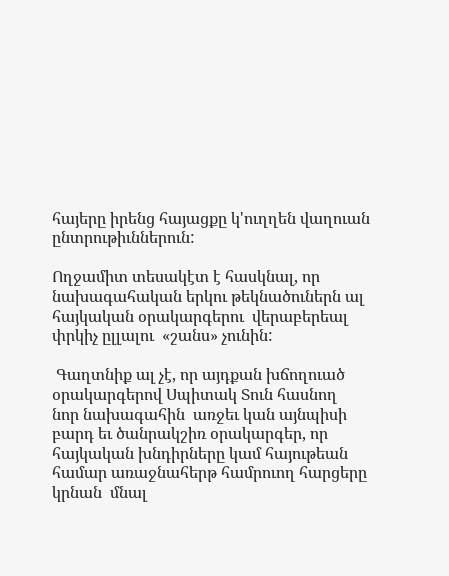հայերը իրենց հայացքը կ'ուղղեն վաղուան   ընտրութիւններուն:

Ողջամիտ տեսակէտ է հասկնալ, որ նախագահական երկու թեկնածուներն ալ   հայկական օրակարգերու  վերաբերեալ փրկիչ ըլլալու  «շանս» չունին:

 Գաղտնիք ալ չէ, որ այդքան խճողուած օրակարգերով Սպիտակ Տուն հասնող         նոր նախագահին  առջեւ կան այնպիսի բարդ եւ ծանրակշիռ օրակարգեր, որ հայկական խնդիրները կամ հայութեան համար առաջնահերթ համրուող հարցերը կրնան  մնալ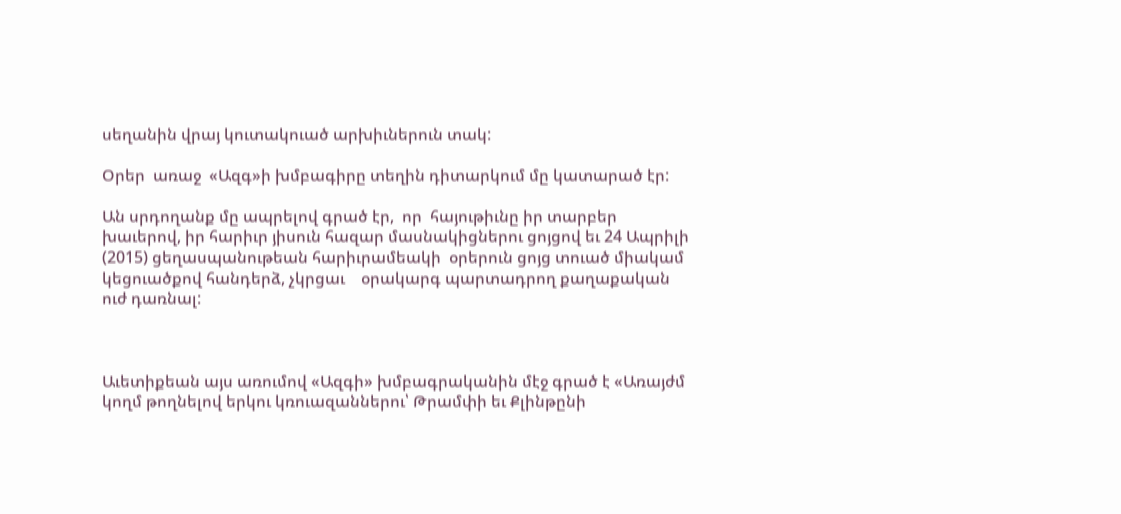սեղանին վրայ կուտակուած արխիւներուն տակ:

Օրեր  առաջ  «Ազգ»ի խմբագիրը տեղին դիտարկում մը կատարած էր:

Ան սրդողանք մը ապրելով գրած էր,  որ  հայութիւնը իր տարբեր խաւերով, իր հարիւր յիսուն հազար մասնակիցներու ցոյցով եւ 24 Ապրիլի (2015) ցեղասպանութեան հարիւրամեակի  օրերուն ցոյց տուած միակամ կեցուածքով հանդերձ, չկրցաւ    օրակարգ պարտադրող քաղաքական  ուժ դառնալ:



Աւետիքեան այս առումով «Ազգի» խմբագրականին մէջ գրած է «Առայժմ կողմ թողնելով երկու կռուազաններու՝ Թրամփի եւ Քլինթընի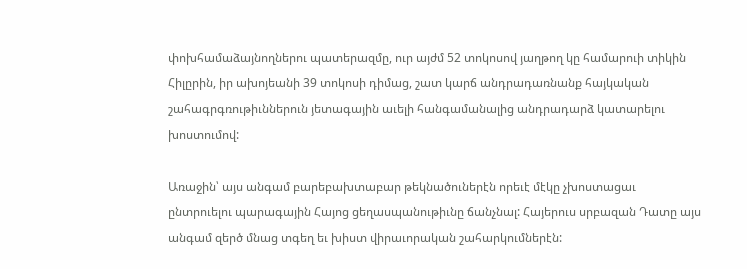փոխհամաձայնողներու պատերազմը, ուր այժմ 52 տոկոսով յաղթող կը համարուի տիկին Հիլըրին, իր ախոյեանի 39 տոկոսի դիմաց, շատ կարճ անդրադառնանք հայկական շահագրգռութիւններուն յետագային աւելի հանգամանալից անդրադարձ կատարելու խոստումով:

Առաջին՝ այս անգամ բարեբախտաբար թեկնածուներէն որեւէ մէկը չխոստացաւ ընտրուելու պարագային Հայոց ցեղասպանութիւնը ճանչնալ: Հայերուս սրբազան Դատը այս անգամ զերծ մնաց տգեղ եւ խիստ վիրաւորական շահարկումներէն: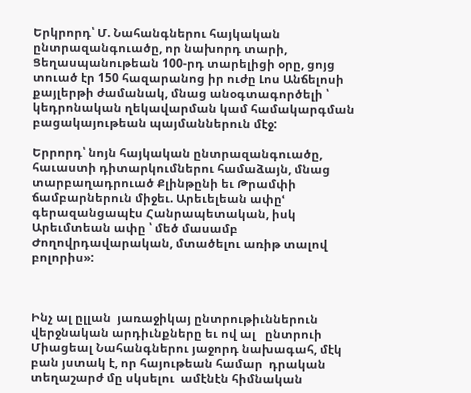Երկրորդ՝ Մ. Նահանգներու հայկական ընտրազանգուածը, որ նախորդ տարի, Ցեղասպանութեան 100-րդ տարելիցի օրը, ցոյց տուած էր 150 հազարանոց իր ուժը Լոս Անճելոսի քայլերթի ժամանակ, մնաց անօգտագործելի ՝ կեդրոնական ղեկավարման կամ համակարգման բացակայութեան պայմաններուն մէջ:

Երրորդ՝ նոյն հայկական ընտրազանգուածը, հաւաստի դիտարկումներու համաձայն, մնաց տարբաղադրուած Քլինթընի եւ Թրամփի ճամբարներուն միջեւ. Արեւելեան ափըՙ գերազանցապէս Հանրապետական, իսկ Արեւմտեան ափը ՝ մեծ մասամբ Ժողովրդավարական, մտածելու առիթ տալով բոլորիս»:



Ինչ ալ ըլլան  յառաջիկայ ընտրութիւններուն վերջնական արդիւնքները եւ ով ալ   ընտրուի Միացեալ Նահանգներու յաջորդ նախագահ, մէկ բան յստակ է, որ հայութեան համար  դրական տեղաշարժ մը սկսելու  ամէնէն հիմնական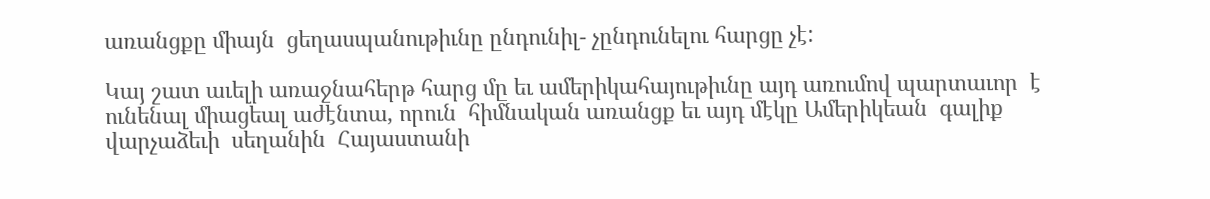առանցքը միայն  ցեղասպանութիւնը ընդունիլ- չընդունելու հարցը չէ:

Կայ շատ աւելի առաջնահերթ հարց մը եւ ամերիկահայութիւնը այդ առումով պարտաւոր  է  ունենալ միացեալ աժէնտա, որուն  հիմնական առանցք եւ այդ մէկը Ամերիկեան  գալիք վարչաձեւի  սեղանին  Հայաստանի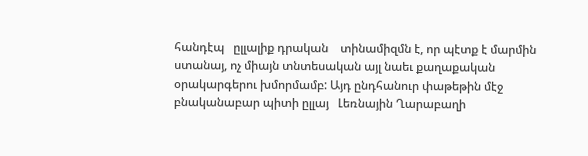հանդէպ   ըլլալիք դրական    տինամիզմն է, որ պէտք է մարմին ստանայ, ոչ միայն տնտեսական այլ նաեւ քաղաքական օրակարգերու խմորմամբ: Այդ ընդհանուր փաթեթին մէջ  բնականաբար պիտի ըլլայ   Լեռնային Ղարաբաղի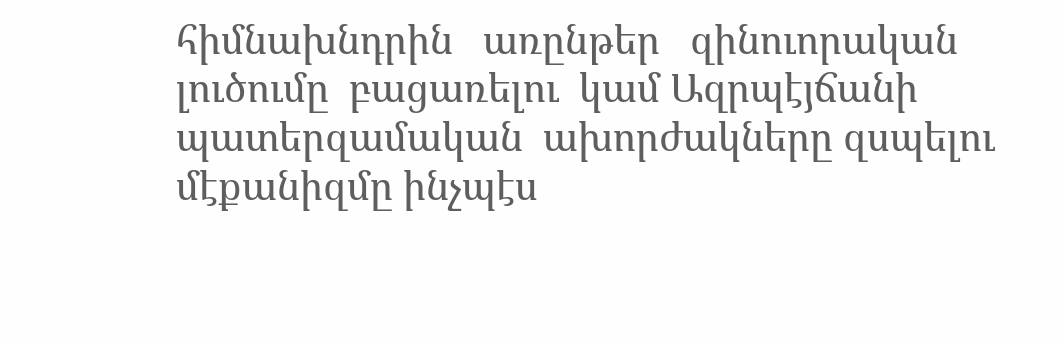հիմնախնդրին   առընթեր   զինուորական լուծումը  բացառելու  կամ Ազրպէյճանի   պատերզամական  ախորժակները զսպելու մէքանիզմը ինչպէս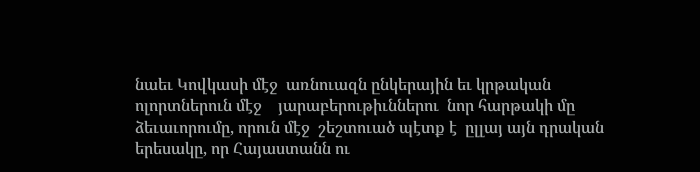նաեւ Կովկասի մէջ  առնուազն ընկերային եւ կրթական ոլորտներուն մէջ    յարաբերութիւններու  նոր հարթակի մը ձեւաւորումը, որուն մէջ  շեշտուած պէտք է  ըլլայ այն դրական երեսակը, որ Հայաստանն ու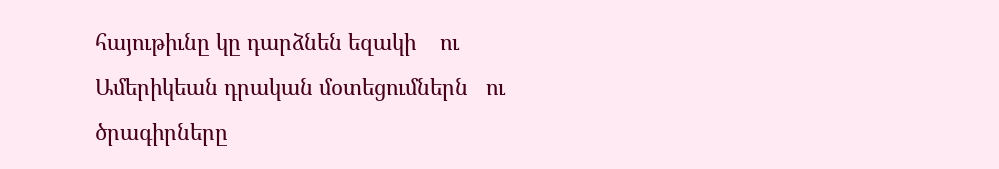հայութիւնը կը դարձնեն եզակի    ու  Ամերիկեան դրական մօտեցումներն   ու ծրագիրները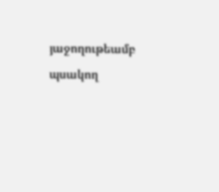յաջողութեամբ պսակող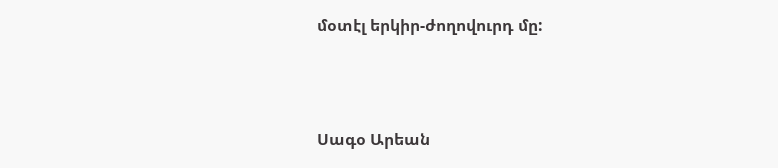մօտէլ երկիր-ժողովուրդ մը:



Սագօ Արեան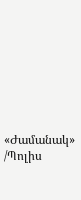«Ժամանակ» /Պոլիս